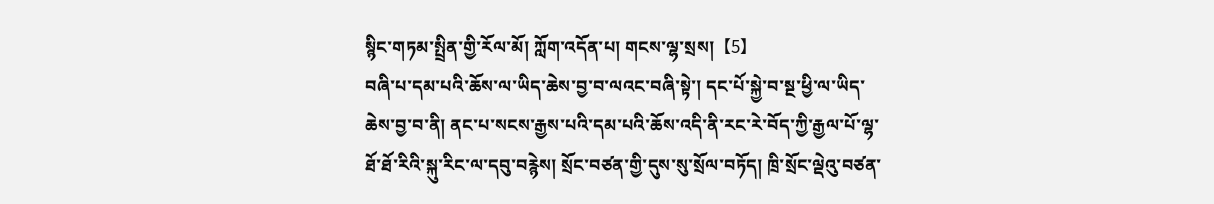སྙིང་གཏམ་སྤྲིན་གྱི་རོལ་མོ། ཀློག་འདོན་པ། གངས་ལྷ་སྲས།【5】
བཞི་པ་དམ་པའི་ཆོས་ལ་ཡིད་ཆེས་བྱ་བ་ལའང་བཞི་སྟེ་། དང་པོ་སྐྱེ་བ་སྔ་ཕྱི་ལ་ཡིད་ཆེས་བྱ་བ་ནི། ནང་པ་སངས་རྒྱས་པའི་དམ་པའི་ཆོས་འདི་ནི་རང་རེ་བོད་ཀྱི་རྒྱལ་པོ་ལྷ་ཐོ་ཐོ་རིའི་སྐུ་རིང་ལ་དབུ་བརྙེས། སྲོང་བཙན་གྱི་དུས་སུ་སྲོལ་བཏོད། ཁྲི་སྲོང་ལྡེའུ་བཙན་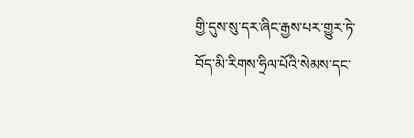གྱི་དུས་སུ་དར་ཞིང་རྒྱས་པར་གྱུར་ཏེ་བོད་མི་རིགས་ཧྲིལ་པོའི་སེམས་དང་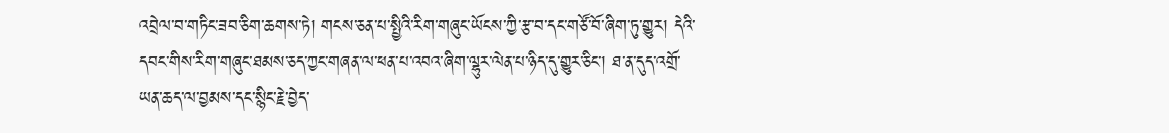འབྲེལ་བ་གཏིང་ཟབ་ཅིག་ཆགས་ཏེ། གངས་ཅན་པ་སྤྱིའི་རིག་གཞུང་ཡོངས་ཀྱི་རྩ་བ་དང་གཙོ་བོ་ཞིག་ཏུ་གྱུར། དེའི་དབང་གིས་རིག་གཞུང་ཐམས་ཅད་ཀྱང་གཞན་ལ་ཕན་པ་འབའ་ཞིག་ལྷུར་ལེན་པ་ཉིད་དུ་གྱུར་ཅིང་། ཐ་ན་དུད་འགྲོ་ཡན་ཆད་ལ་བྱམས་དང་སྙིང་རྗེ་བྱེད་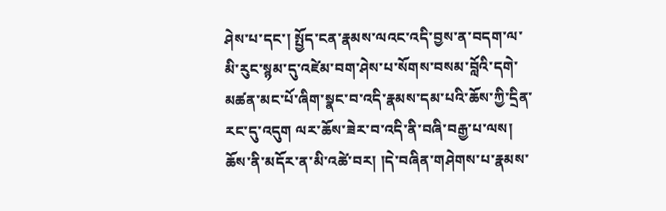ཤེས་པ་དང་། སྤྱོད་ངན་རྣམས་ལའང་འདི་བྱས་ན་བདག་ལ་མི་རུང་སྙམ་དུ་འཛེམ་བག་ཤེས་པ་སོགས་བསམ་བློའི་དགེ་མཚན་མང་པོ་ཞིག་སྣང་བ་འདི་རྣམས་དམ་པའི་ཆོས་ཀྱི་དྲིན་རང་དུ་འདུག ལར་ཆོས་ཟེར་བ་འདི་ནི་བཞི་བརྒྱ་པ་ལས། ཆོས་ནི་མདོར་ན་མི་འཚེ་བར། །དེ་བཞིན་གཤེགས་པ་རྣམས་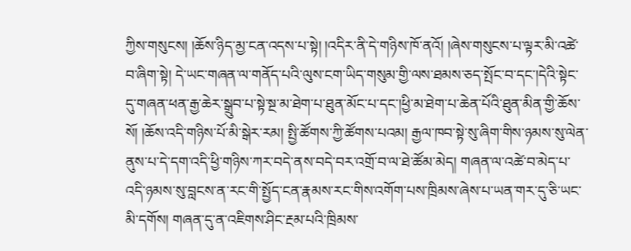ཀྱིས་གསུངས། །ཆོས་ཉིད་མྱ་ངན་འདས་པ་སྟེ། །འདིར་ནི་དེ་གཉིས་ཁོ་ནའོ། །ཞེས་གསུངས་པ་ལྟར་མི་འཚེ་བ་ཞིག་སྟེ། དེ་ཡང་གཞན་ལ་གནོད་པའི་ལུས་ངག་ཡིད་གསུམ་གྱི་ལས་ཐམས་ཅད་སྤོང་བ་དང་།དེའི་སྟེང་དུ་གཞན་ཕན་རྒྱ་ཆེར་སྒྲུབ་པ་སྟེ་སྔ་མ་ཐེག་པ་ཐུན་མོང་པ་དང་།ཕྱི་མ་ཐེག་པ་ཆེན་པོའི་ཐུན་མིན་གྱི་ཆོས་སོ། །ཆོས་འདི་གཉིས་པོ་མི་སྒེར་རམ། སྤྱི་ཚོགས་ཀྱི་ཚོགས་པའམ། རྒྱལ་ཁབ་སྟེ་སུ་ཞིག་གིས་ཉམས་སུ་ལེན་ནུས་པ་དེ་དག་འདི་ཕྱི་གཉིས་ཀར་བདེ་ནས་བདེ་བར་འགྲོ་བ་ལ་ཐེ་ཚོམ་མེད། གཞན་ལ་འཚེ་བ་མེད་པ་འདི་ཉམས་སུ་བླངས་ན་རང་གི་སྤྱོད་ངན་རྣམས་རང་གིས་འགོག་པས་ཁྲིམས་ཞེས་པ་ཡན་གར་དུ་ཅི་ཡང་མི་དགོས། གཞན་དུ་ན་འཇིགས་ཤིང་རྔམ་པའི་ཁྲིམས་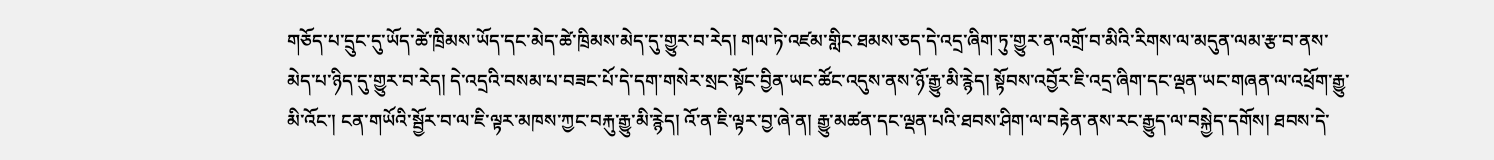གཅོད་པ་དྲུང་དུ་ཡོད་ཚེ་ཁྲིམས་ཡོད་དང་མེད་ཚེ་ཁྲིམས་མེད་དུ་གྱུར་བ་རེད། གལ་ཏེ་འཛམ་གླིང་ཐམས་ཅད་དེ་འདྲ་ཞིག་ཏུ་གྱུར་ན་འགྲོ་བ་མིའི་རིགས་ལ་མདུན་ལམ་རྩ་བ་ནས་མེད་པ་ཉིད་དུ་གྱུར་བ་རེད། དེ་འདྲའི་བསམ་པ་བཟང་པོ་དེ་དག་གསེར་སྲང་སྟོང་བྱིན་ཡང་ཚོང་འདུས་ནས་ཉོ་རྒྱུ་མི་རྙེད། སྟོབས་འབྱོར་ཇི་འདྲ་ཞིག་དང་ལྡན་ཡང་གཞན་ལ་འཕྲོག་རྒྱུ་མི་འོང་། ངན་གཡོའི་སྦྱོར་བ་ལ་ཇི་ལྟར་མཁས་ཀྱང་བརྐུ་རྒྱུ་མི་རྙེད། འོ་ན་ཇི་ལྟར་བྱ་ཞེ་ན། རྒྱུ་མཚན་དང་ལྡན་པའི་ཐབས་ཤིག་ལ་བརྟེན་ནས་རང་རྒྱུད་ལ་བསྐྱེད་དགོས། ཐབས་དེ་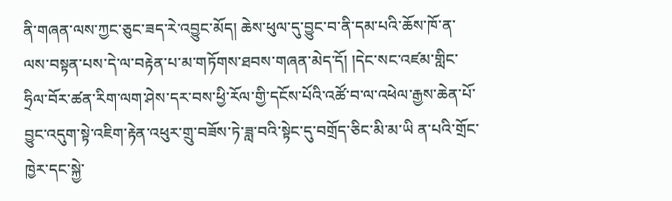ནི་གཞན་ལས་ཀྱང་ཅུང་ཟད་རེ་འབྱུང་མོད། ཆེས་ཕུལ་དུ་བྱུང་བ་ནི་དམ་པའི་ཆོས་ཁོ་ན་ལས་བསྟན་པས་དེ་ལ་བརྟེན་པ་མ་གཏོགས་ཐབས་གཞན་མེད་དོ། །དེང་སང་འཛམ་གླིང་ཧྲིལ་བོར་ཚན་རིག་ལག་ཤེས་དར་བས་ཕྱི་རོལ་གྱི་དངོས་པོའི་འཚོ་བ་ལ་འཕེལ་རྒྱས་ཆེན་པོ་བྱུང་འདུག་སྟེ་འཇིག་རྟེན་འཕུར་གྲུ་བཟོས་ཏེ་ཟླ་བའི་སྟེང་དུ་བགྲོད་ཅིང་མི་མ་ཡི ན་པའི་གྲོང་ཁྱེར་དང་སྐྱེ་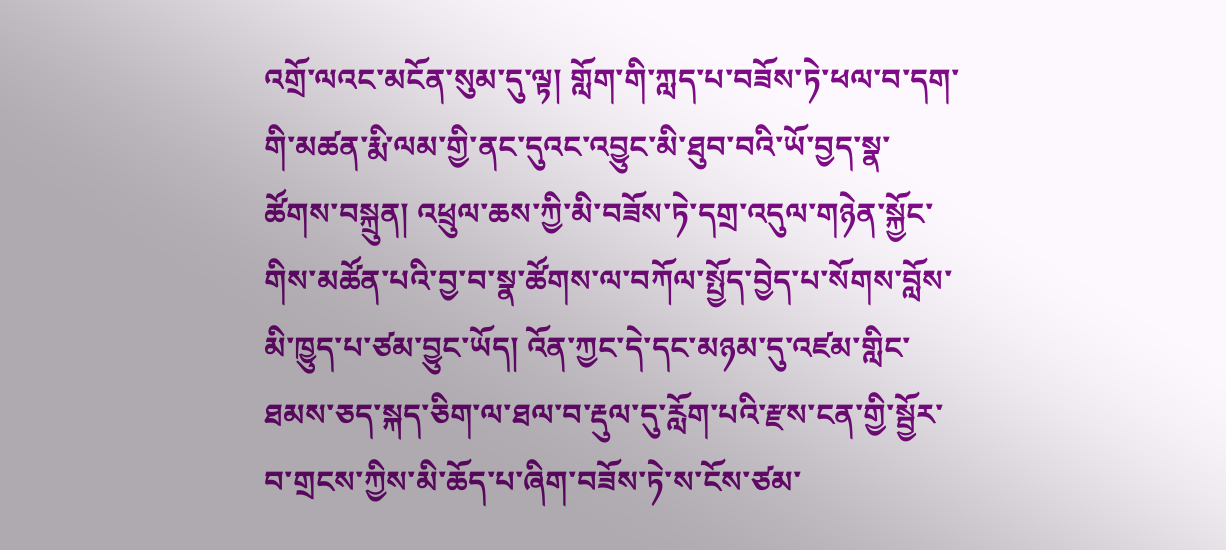འགྲོ་ལའང་མངོན་སུམ་དུ་ལྟ། གློག་གི་ཀླད་པ་བཟོས་ཏེ་ཕལ་བ་དག་གི་མཚན་རྨི་ལམ་གྱི་ནང་དུའང་འབྱུང་མི་ཐུབ་བའི་ཡོ་བྱད་སྣ་ཚོགས་བསྐྲུན། འཕྲུལ་ཆས་ཀྱི་མི་བཟོས་ཏེ་དགྲ་འདུལ་གཉེན་སྐྱོང་གིས་མཚོན་པའི་བྱ་བ་སྣ་ཚོགས་ལ་བཀོལ་སྤྱོད་བྱེད་པ་སོགས་བློས་མི་ཁྱུད་པ་ཙམ་བྱུང་ཡོད། འོན་ཀྱང་དེ་དང་མཉམ་དུ་འཛམ་གླིང་ཐམས་ཅད་སྐད་ཅིག་ལ་ཐལ་བ་རྡུལ་དུ་རློག་པའི་རྫས་ངན་གྱི་སྦྱོར་བ་གྲངས་ཀྱིས་མི་ཆོད་པ་ཞིག་བཟོས་ཏེ་ས་ངོས་ཙམ་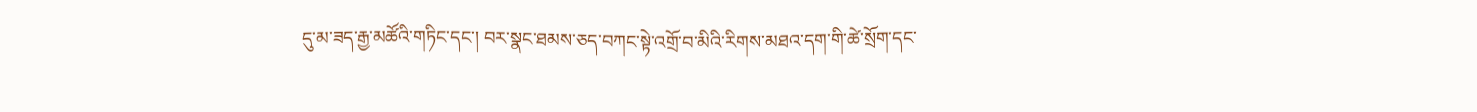དུ་མ་ཟད་རྒྱ་མཚོའི་གཏིང་དང་། བར་སྣང་ཐམས་ཅད་བཀང་སྟེ་འགྲོ་བ་མིའི་རིགས་མཐའ་དག་གི་ཚེ་སྲོག་དང་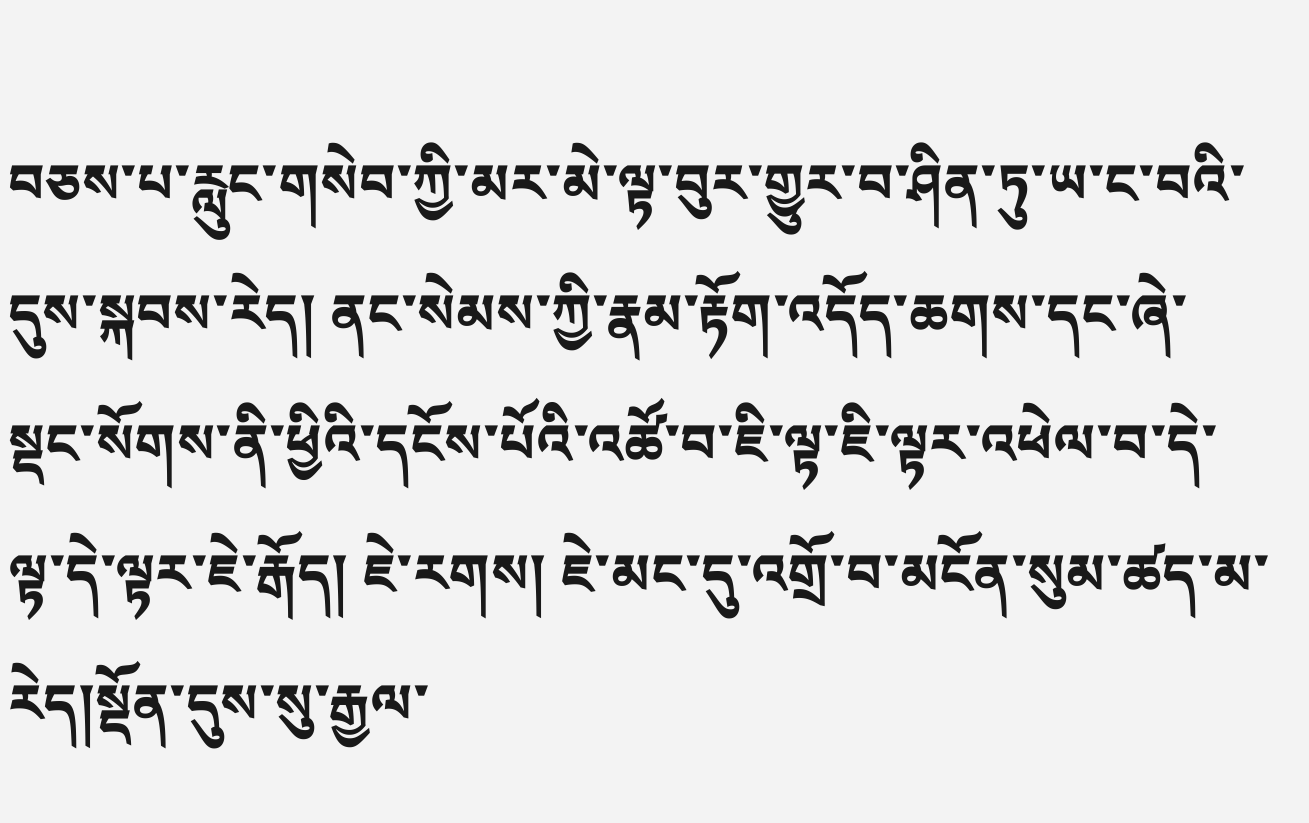བཅས་པ་རླུང་གསེབ་ཀྱི་མར་མེ་ལྟ་བུར་གྱུར་བ་ཤིན་ཏུ་ཡ་ང་བའི་དུས་སྐབས་རེད། ནང་སེམས་ཀྱི་རྣམ་རྟོག་འདོད་ཆགས་དང་ཞེ་སྡང་སོགས་ནི་ཕྱིའི་དངོས་པོའི་འཚོ་བ་ཇི་ལྟ་ཇི་ལྟར་འཕེལ་བ་དེ་ལྟ་དེ་ལྟར་ཇེ་རྒོད། ཇེ་རགས། ཇེ་མང་དུ་འགྲོ་བ་མངོན་སུམ་ཚད་མ་རེད།སྡོན་དུས་སུ་རྒྱལ་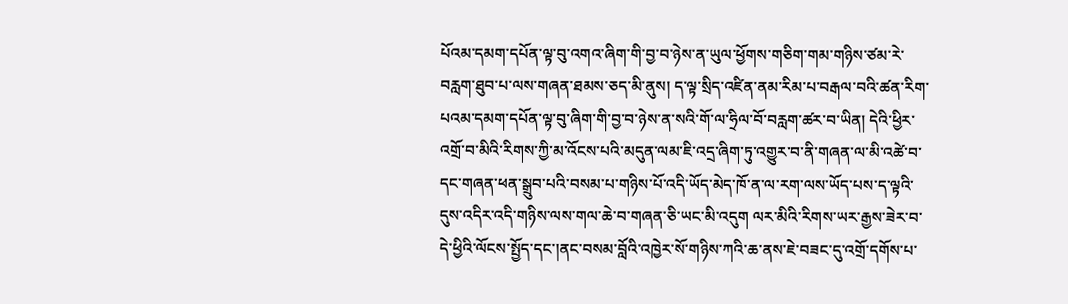པོའམ་དམག་དཔོན་ལྟ་བུ་འགའ་ཞིག་གི་བྱ་བ་ཉེས་ན་ཡུལ་ཕྱོགས་གཅིག་གམ་གཉིས་ཙམ་རེ་བརླག་ཐུབ་པ་ལས་གཞན་ཐམས་ཅད་མི་ནུས། ད་ལྟ་སྲིད་འཛིན་ནམ་རིམ་པ་བརྒལ་བའི་ཚན་རིག་པའམ་དམག་དཔོན་ལྟ་བུ་ཞིག་གི་བྱ་བ་ཉེས་ན་སའི་གོ་ལ་ཧྲིལ་བོ་བརླག་ཚར་བ་ཡིན། དེའི་ཕྱིར་འགྲོ་བ་མིའི་རིགས་ཀྱི་མ་འོངས་པའི་མདུན་ལམ་ཇི་འདྲ་ཞིག་ཏུ་འགྱུར་བ་ནི་གཞན་ལ་མི་འཚེ་བ་དང་གཞན་ཕན་སྒྲུབ་པའི་བསམ་པ་གཉིས་པོ་འདི་ཡོད་མེད་ཁོ་ན་ལ་རག་ལས་ཡོད་པས་ད་ལྟའི་དུས་འདིར་འདི་གཉིས་ལས་གལ་ཆེ་བ་གཞན་ཅི་ཡང་མི་འདུག ལར་མིའི་རིགས་ཡར་རྒྱས་ཟེར་བ་དེ་ཕྱིའི་ལོངས་སྤྱོད་དང་།ནང་བསམ་བློའི་འཁྱེར་སོ་གཉིས་ཀའི་ཆ་ནས་ཇེ་བཟང་དུ་འགྲོ་དགོས་པ་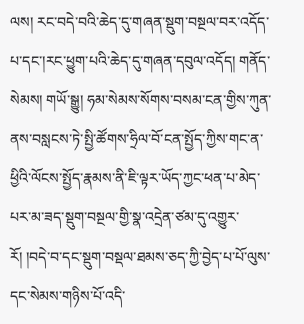ལས། རང་བདེ་བའི་ཆེད་དུ་གཞན་སྡུག་བསྔལ་བར་འདོད་པ་དང་།རང་ཕྱུག་པའི་ཆེད་དུ་གཞན་དབུལ་འདོད། གནོད་སེམས། གཡོ་སྒྱུ། ཧམ་སེམས་སོགས་བསམ་ངན་གྱིས་ཀུན་ནས་བསླངས་ཏེ་སྤྱི་ཚོགས་ཧྲིལ་བོ་ངན་སྤྱོད་ཀྱིས་གང་ན་ཕྱིའི་ལོངས་སྤྱོད་རྣམས་ནི་ཇི་ལྟར་ཡོད་ཀྱང་ཕན་པ་མེད་པར་མ་ཟད་སྡུག་བསྔལ་གྱི་སྣ་འདྲེན་ཙམ་དུ་འགྱུར་རོ། །བདེ་བ་དང་སྡུག་བསྡལ་ཐམས་ཅད་ཀྱི་བྱེད་པ་པོ་ལུས་དང་སེམས་གཉིས་པོ་འདི་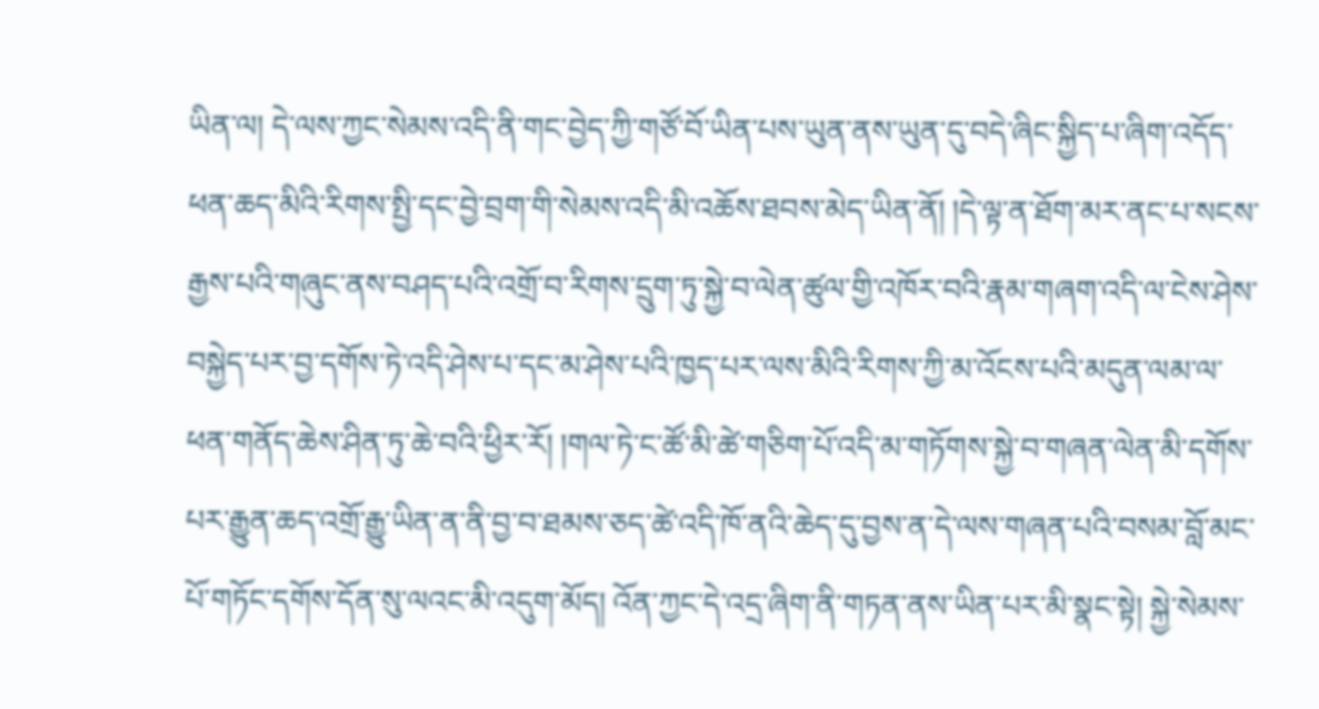ཡིན་ལ། དེ་ལས་ཀྱང་སེམས་འདི་ནི་གང་བྱེད་ཀྱི་གཙོ་བོ་ཡིན་པས་ཡུན་ནས་ཡུན་དུ་བདེ་ཞིང་སྐྱིད་པ་ཞིག་འདོད་ཕན་ཆད་མིའི་རིགས་སྤྱི་དང་བྱེ་བྲག་གི་སེམས་འདི་མི་འཆོས་ཐབས་མེད་ཡིན་ནོ། །དེ་ལྟ་ན་ཐོག་མར་ནང་པ་སངས་རྒྱས་པའི་གཞུང་ནས་བཤད་པའི་འགྲོ་བ་རིགས་དྲུག་ཏུ་སྐྱེ་བ་ལེན་ཚུལ་གྱི་འཁོར་བའི་རྣམ་གཞག་འདི་ལ་ངེས་ཤེས་བསྐྱེད་པར་བྱ་དགོས་ཏེ་འདི་ཤེས་པ་དང་མ་ཤེས་པའི་ཁྱད་པར་ལས་མིའི་རིགས་ཀྱི་མ་འོངས་པའི་མདུན་ལམ་ལ་ཕན་གནོད་ཆེས་ཤིན་ཏུ་ཆེ་བའི་ཕྱིར་རོ། །གལ་ཏེ་ང་ཚོ་མི་ཚེ་གཅིག་པོ་འདི་མ་གཏོགས་སྐྱེ་བ་གཞན་ལེན་མི་དགོས་པར་རྒྱུན་ཆད་འགྲོ་རྒྱུ་ཡིན་ན་ནི་བྱ་བ་ཐམས་ཅད་ཚེ་འདི་ཁོ་ནའི་ཆེད་དུ་བྱས་ན་དེ་ལས་གཞན་པའི་བསམ་བློ་མང་པོ་གཏོང་དགོས་དོན་སུ་ལའང་མི་འདུག་མོད། འོན་ཀྱང་དེ་འདྲ་ཞིག་ནི་གཏན་ནས་ཡིན་པར་མི་སྣང་སྟེ། སྐྱེ་སེམས་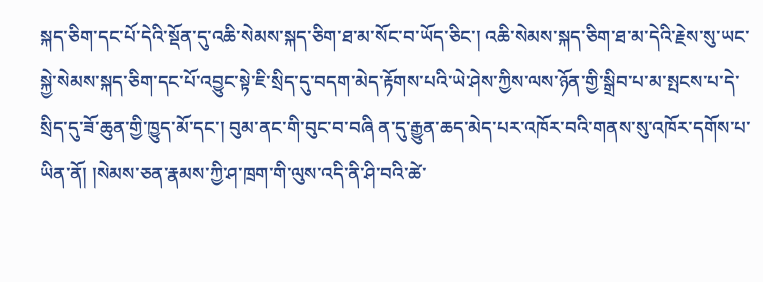སྐད་ཅིག་དང་པོ་དེའི་སྡོན་དུ་འཆི་སེམས་སྐད་ཅིག་ཐ་མ་སོང་བ་ཡོད་ཅིང་། འཆི་སེམས་སྐད་ཅིག་ཐ་མ་དེའི་རྗེས་སུ་ཡང་སྐྱེ་སེམས་སྐད་ཅིག་དང་པོ་འབྱུང་སྟེ་ཇི་སྲིད་དུ་བདག་མེད་རྟོགས་པའི་ཡེ་ཤེས་ཀྱིས་ལས་ཉོན་གྱི་སྒྲིབ་པ་མ་སྤངས་པ་དེ་སྲིད་དུ་ཟོ་ཆུན་གྱི་ཁྱུད་མོ་དང་། བུམ་ནང་གི་བུང་བ་བཞི ན་དུ་རྒྱུན་ཆད་མེད་པར་འཁོར་བའི་གནས་སུ་འཁོར་དགོས་པ་ཡིན་ནོ། །སེམས་ཅན་རྣམས་ཀྱི་ཤ་ཁྲག་གི་ལུས་འདི་ནི་ཤི་བའི་ཚེ་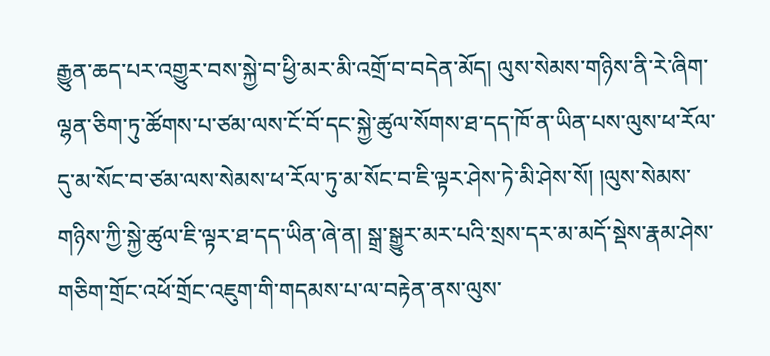རྒྱུན་ཆད་པར་འགྱུར་བས་སྐྱེ་བ་ཕྱི་མར་མི་འགྲོ་བ་བདེན་མོད། ལུས་སེམས་གཉིས་ནི་རེ་ཞིག་ལྷན་ཅིག་ཏུ་ཚོགས་པ་ཙམ་ལས་ངོ་བོ་དང་སྐྱེ་ཚུལ་སོགས་ཐ་དད་ཁོ་ན་ཡིན་པས་ལུས་ཕ་རོལ་དུ་མ་སོང་བ་ཙམ་ལས་སེམས་ཕ་རོལ་ཏུ་མ་སོང་བ་ཇི་ལྟར་ཤེས་ཏེ་མི་ཤེས་སོ། །ལུས་སེམས་གཉིས་ཀྱི་སྐྱེ་ཚུལ་ཇི་ལྟར་ཐ་དད་ཡིན་ཞེ་ན། སྒྲ་སྒྱུར་མར་པའི་སྲས་དར་མ་མདོ་སྡེས་རྣམ་ཤེས་གཅིག་གྲོང་འཕོ་གྲོང་འཇུག་གི་གདམས་པ་ལ་བརྟེན་ནས་ལུས་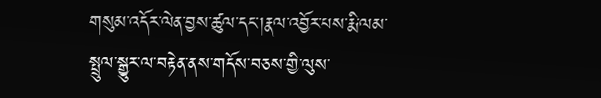གསུམ་འདོར་ལེན་བྱས་ཚུལ་དང་།རྣལ་འབྱོར་པས་རྨི་ལམ་སྤྲུལ་སྒྱུར་ལ་བརྟེན་ནས་གདོས་བཅས་གྱི་ལུས་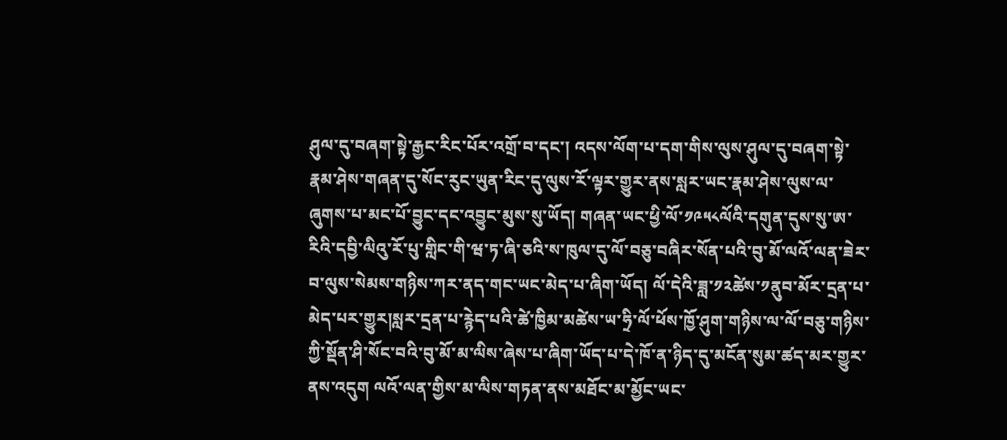ཤུལ་དུ་བཞག་སྟེ་རྒྱང་རིང་པོར་འགྲོ་བ་དང་། འདས་ལོག་པ་དག་གིས་ལུས་ཤུལ་དུ་བཞག་སྟེ་རྣམ་ཤེས་གཞན་དུ་སོང་རུང་ཡུན་རིང་དུ་ལུས་རོ་ལྟར་གྱུར་ནས་སླར་ཡང་རྣམ་ཤེས་ལུས་ལ་ཞུགས་པ་མང་པོ་བྱུང་དང་འབྱུང་མུས་སུ་ཡོད། གཞན་ཡང་ཕྱི་ལོ་༡༩༥༨ལོའི་དགུན་དུས་སུ་ཨ་རིའི་དབྱི་ལིའུ་རོ་པུ་གླིང་གི་ཝ་ཏ་ཞི་ཅའི་ས་ཁུལ་དུ་ལོ་བཅུ་བཞིར་སོན་པའི་བུ་མོ་ལའོ་ལན་ཟེར་བ་ལུས་སེམས་གཉིས་ཀར་ནད་གང་ཡང་མེད་པ་ཞིག་ཡོད། ལོ་དེའི་ཟླ་༡༢ཚེས་༡ནུབ་མོར་དྲན་པ་མེད་པར་གྱུར།སླར་དྲན་པ་རྙེད་པའི་ཚེ་ཁྱིམ་མཚེས་ཡ་ཧྲི་ལོ་ཕོས་ཁྱོ་ཤུག་གཉིས་ལ་ལོ་བཅུ་གཉིས་ཀྱི་སྡོན་ཤི་སོང་བའི་བུ་མོ་མ་ལིས་ཞེས་པ་ཞིག་ཡོད་པ་དེ་ཁོ་ན་ཉིད་དུ་མངོན་སུམ་ཚད་མར་གྱུར་ནས་འདུག ལའོ་ལན་གྱིས་མ་ལིས་གཏན་ནས་མཐོང་མ་མྱོང་ཡང་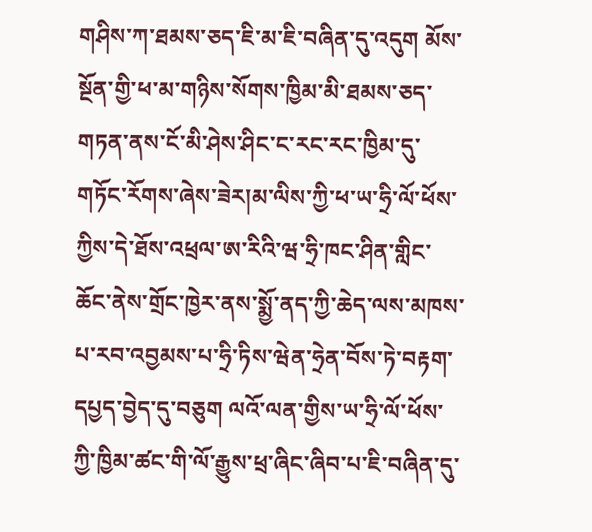གཤིས་ཀ་ཐམས་ཅད་ཇི་མ་ཇི་བཞིན་དུ་འདུག མོས་སྔོན་གྱི་ཕ་མ་གཉིས་སོགས་ཁྱིམ་མི་ཐམས་ཅད་གཏན་ནས་ངོ་མི་ཤེས་ཤིང་ང་རང་རང་ཁྱིམ་དུ་གཏོང་རོགས་ཞེས་ཟེར།མ་ལིས་ཀྱི་ཕ་ཡ་ཧྲི་ལོ་ཕོས་ཀྱིས་དེ་ཐོས་འཕྲལ་ཨ་རིའི་ཝ་ཧྲི་ཁང་ཤིན་གླིང་ཆོང་ནེས་གྲོང་ཁྱེར་ནས་སྨྱོ་ནད་ཀྱི་ཆེད་ལས་མཁས་པ་རབ་འབྱམས་པ་ཧྲི་ཏིས་ཝེན་ཧྲེན་བོས་ཏེ་བརྟག་དཔྱད་བྱེད་དུ་བཅུག ལའོ་ལན་གྱིས་ཡ་ཧྲི་ལོ་ཕོས་ཀྱི་ཁྱིམ་ཚང་གི་ལོ་རྒྱུས་ཕྲ་ཞིང་ཞིབ་པ་ཇི་བཞིན་དུ་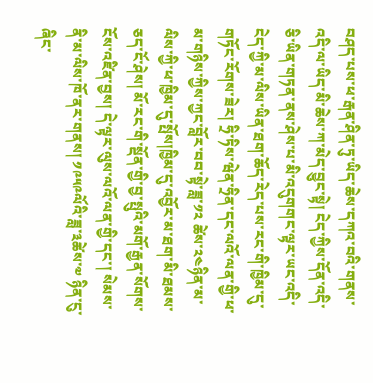བཤད་པས་ཕ་རྒན་ཤིན་ཏུ་ཡིད་ཆེས་དཀའ་བའི་གནས་འདི་ལ་ཡིད་མི་ཆེས་ཀ་མེད་བྱུང་སྟེ། ངེད་ཀྱིས་དོན་འདི་ཅི་ཡིན་གཏན་ནས་ཤེས་པ་མི་འདུགགང་ལྟར་ཡང་འདི་ངེད་ཀྱི་མ་ལིས་ཡིན་ཐག་ཆོད་རེད་པས་རང་གི་ཁྱིམ་དུ་གཏོང་རོགས་ཟེར། ཧྲི་ཏིས་ཝེན་ཧྲིན་དང་ལའོ་ལན་གྱི་ཕ་མ་གཉིས་ཀྱིས་ཀྱང་བློར་བབ་སྟེ་ཟླ་༡༢ ཚེས་༢༤ཉིན་མ་ལིས་ཀྱི་ཕ་ཁྱིམ་དུ་སྤོས།ཁྱིམ་དུ་འབྱོར་མ་ཐག་མི་ཐམས་ཅད་ངོ་ཤེས། མོ་རང་གི་སྡོན་གྱི་བྱ་སྤུའི་མགོ་རྒྱན་སོགས་ངོས་འཛིན་བྱས། དེ་ལྟར་ལུས་ལའོ་ལན་གྱི་དང་། སེམས་ནི་མ་ལིས་ཁོ་ནར་གནས། ༡༩༥༩ལོའི་ཟླ་༣ཚེས་༧ ཉིན་ངུ་ཞིང་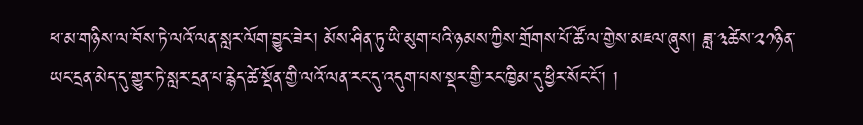ཕ་མ་གཉིས་ལ་བོས་ཏེ་ལའོ་ལན་སླར་ལོག་བྱུང་ཟེར། མོས་ཤིན་ཏུ་ཡི་མུག་པའི་ཉམས་ཀྱིས་གྲོགས་པོ་ཚོ་ལ་གྱེས་མཇལ་ཞུས། ཟླ་༣ཚེས་༢༡ཉིན་ཡང་དྲན་མེད་དུ་གྱུར་ཏེ་སླར་དྲན་པ་རྙེད་ཚེ་སྡོན་གྱི་ལའོ་ལན་རང་དུ་འདུག་པས་སྡར་གྱི་རང་ཁྱིམ་དུ་ཕྱིར་སོང་ངོ་། །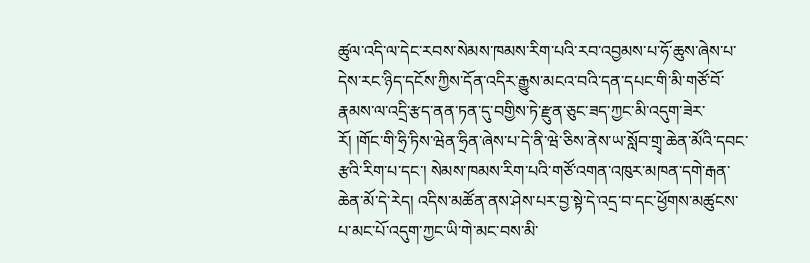ཚུལ་འདི་ལ་དེང་རབས་སེམས་ཁམས་རིག་པའི་རབ་འབྱམས་པ་ཧོ་ཆུས་ཞེས་པ་དེས་རང་ཉིད་དངོས་ཀྱིས་དོན་འདིར་རྒྱུས་མངའ་བའི་དན་དཔང་གི་མི་གཙོ་བོ་རྣམས་ལ་འདྲི་རྩད་ནན་ཏན་དུ་བགྱིས་ཏེ་རྫུན་ཅུང་ཟད་ཀྱང་མི་འདུག་ཟེར་རོ། །གོང་གི་ཧྲི་ཏིས་ཝེན་ཧྲིན་ཞེས་པ་དེ་ནི་ཝེ་ཅིས་ནེས་ཡ་སློབ་གྲྭ་ཆེན་མོའི་དབང་རྩའི་རིག་པ་དང་། སེམས་ཁམས་རིག་པའི་གཙོ་འགན་འཁུར་མཁན་དགེ་རྒན་ཆེན་མོ་དེ་རེད། འདིས་མཚོན་ནས་ཤེས་པར་བྱ་སྟེ་དེ་འདྲ་བ་དང་ཕྱོགས་མཚུངས་པ་མང་པོ་འདུག་ཀྱང་ཡི་གེ་མང་བས་མི་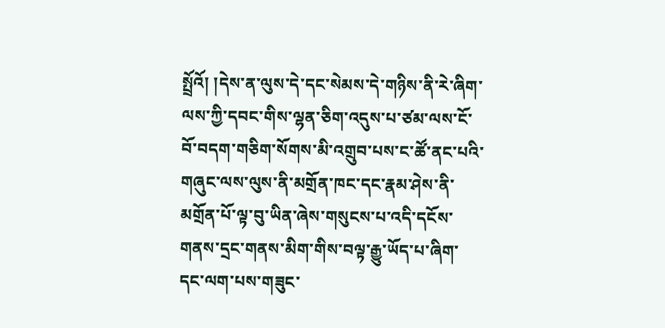སྤྲོའོ། །དེས་ན་ལུས་དེ་དང་སེམས་དེ་གཉིས་ནི་རེ་ཞིག་ལས་ཀྱི་དབང་གིས་ལྷན་ཅིག་འདུས་པ་ཙམ་ལས་ངོ་བོ་བདག་གཅིག་སོགས་མི་འགྲུབ་པས་ང་ཚོ་ནང་པའི་གཞུང་ལས་ལུས་ནི་མགྲོན་ཁང་དང་རྣམ་ཤེས་ནི་མགྲོན་པོ་ལྟ་བུ་ཡིན་ཞེས་གསུངས་པ་འདི་དངོས་གནས་དྲང་གནས་མིག་གིས་བལྟ་རྒྱུ་ཡོད་པ་ཞིག་དང་ལག་པས་གཟུང་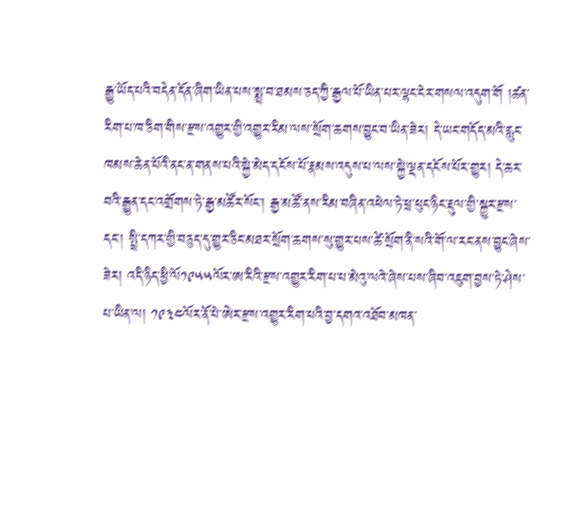རྒྱུ་ཡོད་པའི་བདེན་དོན་ཞིག་ཡིན་པས་སྨྲ་བ་ཐམས་ཅད་ཀྱི་རྒྱལ་པོ་ཡིན་པར་ལྷང་ངེར་གསལ་འདུག་གོ །ཚན་རིག་པ་ཁ་ཅིག་གིས་རྫས་འགྱུར་གྱི་འགྱུར་རིམ་ལས་སྲོག་ཆགས་བྱུང་བ་ཡིན་ཟེར། དེ་ཡང་གདོད་མའི་རླུང་ཁམས་ཆེན་པོའི་ནང་ན་གནས་པའི་སྐྱེ་མེད་དངོས་པོ་རྣམས་འདུས་པ་ལས་སྐྱེ་ལྡན་དངོས་པོར་གྱུར། དེ་ཆར་བའི་རྒྱུན་དང་འགྲོགས་ཏེ་རྒྱ་མཚོར་སོང་། རྒྱ་མཚོ་ནས་རིམ་བཞིན་འཕེལ་ཏེ་ཕྲ་ཕུང་ཉིང་རྡུལ་གྱི་སྐྱུར་རྫས་དང་། སྤྲི་དཀར་གྱི་བཅུད་དུ་གྱུར་ཅིང་མཐར་སྲོག་ཆགས་སུ་གྱུར་པས་ཚེ་སྲོག་ནི་སའི་གོ་ལ་རང་ནས་བྱུང་ཞེས་ཟེར། འདི་ཉིད་ཕྱི་ལོ༡༩༥༥ལོར་ཨ་རིའི་རྫས་འགྱུར་རིག་པ་པ་མེའུ་ལའེ་ཞེས་པས་ཞིབ་འཇུག་བྱས་ཏེ་ཤེས་པ་ཡིན་ལ། ༡༩༣༤ལོར་ནོ་པེ་ཨེར་རྫས་འགྱུར་རིག་པའི་བྱ་དགའ་འཐོབ་མཁན་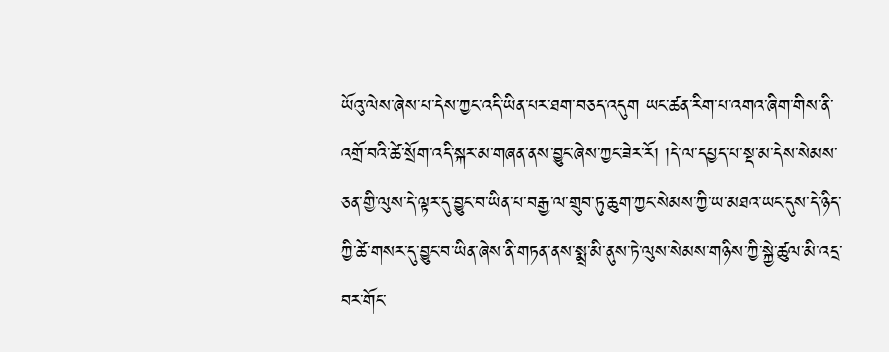ཡོའུ་ལེས་ཞེས་པ་དེས་ཀྱང་འདི་ཡིན་པར་ཐག་བཅད་འདུག ཡང་ཚན་རིག་པ་འགའ་ཞིག་གིས་ནི་འགྲོ་བའི་ཚེ་སྲོག་འདི་སྐར་མ་གཞན་ནས་བྱུང་ཞེས་ཀྱང་ཟེར་རོ། །དེ་ལ་དཔྱད་པ་སྡ་མ་དེས་སེམས་ཅན་གྱི་ལུས་དེ་ལྟར་དུ་བྱུང་བ་ཡིན་པ་བརྒྱ་ལ་གྲུབ་ཏུ་ཆུག་ཀྱང་སེམས་ཀྱི་ཡ་མཐའ་ཡང་དུས་དེ་ཉིད་ཀྱི་ཚེ་གསར་དུ་བྱུང་བ་ཡིན་ཞེས་ནི་གཏན་ནས་སྨྲ་མི་ནུས་ཏེ་ལུས་སེམས་གཉིས་ཀྱི་སྐྱེ་ཚུལ་མི་འདྲ་བར་གོང་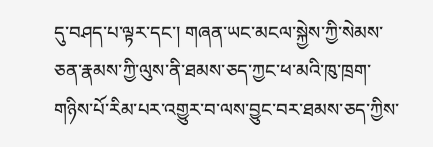དུ་བཤད་པ་ལྟར་དང་། གཞན་ཡང་མངལ་སྐྱེས་ཀྱི་སེམས་ཅན་རྣམས་ཀྱི་ལུས་ནི་ཐམས་ཅད་ཀྱང་ཕ་མའི་ཁུ་ཁྲག་གཉིས་པོ་རིམ་པར་འགྱུར་བ་ལས་བྱུང་བར་ཐམས་ཅད་ཀྱིས་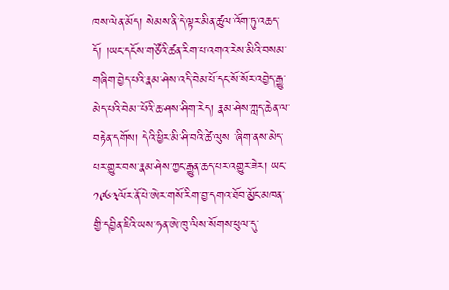ཁས་ལེན་མོད། སེམས་ནི་དེ་ལྟར་མིན་ཚུལ་འོག་ཏུ་འཆད་དོ། །ཡང་དངོས་གཙོའི་ཚན་རིག་པ་འགའ་རེས་མིའི་བསམ་གཞིག་བྱེད་པའི་རྣམ་ཤེས་འདི་བེམ་པོ་དང་སོ་སོར་འབྱེད་རྒྱུ་མེད་པའི་བེམ་་པོའི་ཆ་ཤས་ཤིག་རེད། རྣམ་ཤེས་ཀླད་ཆེན་ལ་བརྟེན་དགོས། དེའི་ཕྱིར་མི་ཤི་བའི་ཚེ་ལུས ་ཞིག་ནས་མེད་པར་གྱུར་བས་རྣམ་ཤེས་ཀྱང་རྒྱུན་ཆད་པར་འགྱུར་ཟེར། ཡང་༡༩༦༣ལོར་ནོ་པེ་ཨེར་གསོ་རིག་བྱ་དགའ་ཐོབ་མྱོང་མཁན་གྱི་དབྱིན་ཇིའི་ཡས་ཧན་ཨེ་ཁུ་ལིས་སོགས་ཕུལ་དུ་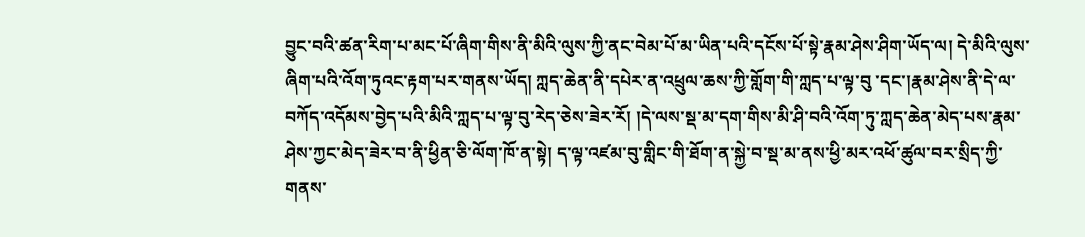བྱུང་བའི་ཚན་རིག་པ་མང་པོ་ཞིག་གིས་ནི་མིའི་ལུས་ཀྱི་ནང་བེམ་པོ་མ་ཡིན་པའི་དངོས་པོ་སྟེ་རྣམ་ཤེས་ཤིག་ཡོད་ལ། དེ་མིའི་ལུས་ཞིག་པའི་འོག་ཏུའང་རྟག་པར་གནས་ཡོད། ཀླད་ཆེན་ནི་དཔེར་ན་འཕྲུལ་ཆས་ཀྱི་གློག་གི་ཀླད་པ་ལྟ་བུ ་དང་།རྣམ་ཤེས་ནི་དེ་ལ་བཀོད་འདོམས་བྱེད་པའི་མིའི་ཀླད་པ་ལྟ་བུ་རེད་ཅེས་ཟེར་རོ། །དེ་ལས་སྡ་མ་དག་གིས་མི་ཤི་བའི་འོག་ཏུ་ཀླད་ཆེན་མེད་པས་རྣམ་ཤེས་ཀྱང་མེད་ཟེར་བ་ནི་ཕྱིན་ཅི་ལོག་ཁོ་ན་སྟེ། ད་ལྟ་འཛམ་བུ་གླིང་གི་ཐོག་ན་སྐྱེ་བ་སྡ་མ་ནས་ཕྱི་མར་འཕོ་ཚུལ་བར་སྲིད་ཀྱི་གནས་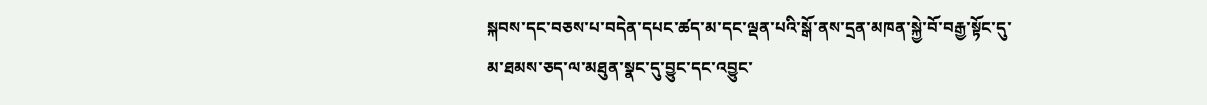སྐབས་དང་བཅས་པ་བདེན་དཔང་ཚད་མ་དང་ལྡན་པའི་སྒོ་ནས་དྲན་མཁན་སྐྱེ་བོ་བརྒྱ་སྟོང་དུ་མ་ཐམས་ཅད་ལ་མཐུན་སྣང་དུ་བྱུང་དང་འབྱུང་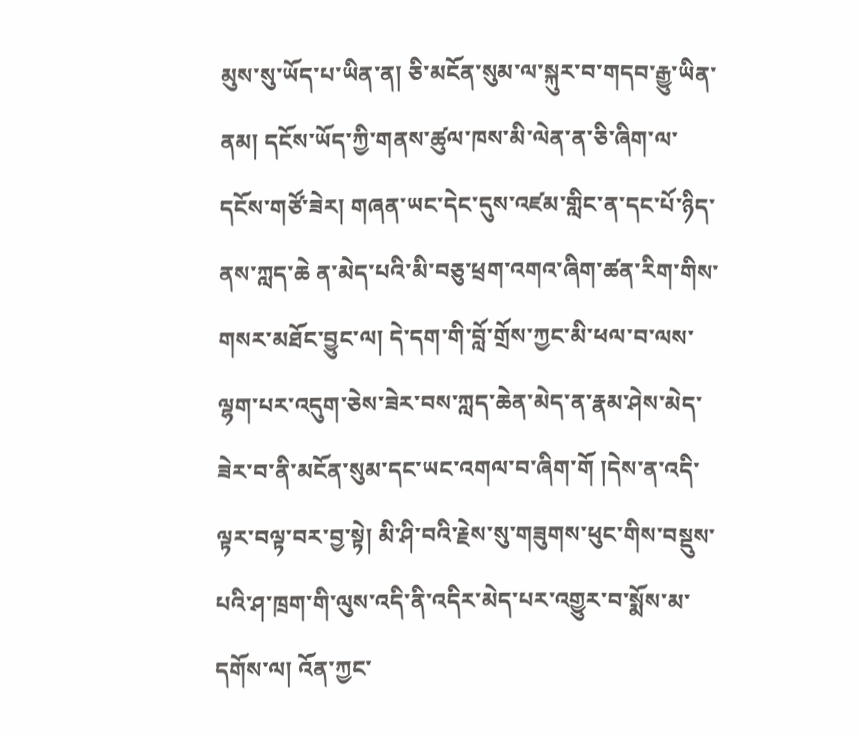མུས་སུ་ཡོད་པ་ཡིན་ན། ཅི་མངོན་སུམ་ལ་སྐུར་བ་གདབ་རྒྱུ་ཡིན་ནམ། དངོས་ཡོད་ཀྱི་གནས་ཚུལ་ཁས་མི་ལེན་ན་ཅི་ཞིག་ལ་དངོས་གཙོ་ཟེར། གཞན་ཡང་དེང་དུས་འཛམ་གླིང་ན་དང་པོ་ཉིད་ནས་ཀླད་ཆེ ན་མེད་པའི་མི་བཅུ་ཕྲག་འགའ་ཞིག་ཚན་རིག་གིས་གསར་མཐོང་བྱུང་ལ། དེ་དག་གི་བློ་གྲོས་ཀྱང་མི་ཕལ་བ་ལས་ལྷག་པར་འདུག་ཅེས་ཟེར་བས་ཀླད་ཆེན་མེད་ན་རྣམ་ཤེས་མེད་ཟེར་བ་ནི་མངོན་སུམ་དང་ཡང་འགལ་བ་ཞིག་གོ །དེས་ན་འདི་ལྟར་བལྟ་བར་བྱ་སྟེ། མི་ཤི་བའི་རྗེས་སུ་གཟུགས་ཕུང་གིས་བསྡུས་པའི་ཤ་ཁྲག་གི་ལུས་འདི་ནི་འདིར་མེད་པར་འགྱུར་བ་སྨོས་མ་དགོས་ལ། འོན་ཀྱང་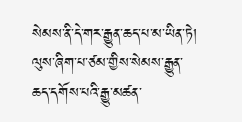སེམས་ནི་དེ་གར་རྒྱུན་ཆད་པ་མ་ཡིན་ཏེ། ལུས་ཞིག་པ་ཙམ་གྱིས་སེམས་རྒྱུན་ཆད་དགོས་པའི་རྒྱུ་མཚན་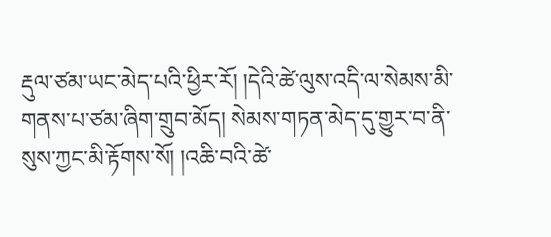རྡུལ་ཙམ་ཡང་མེད་པའི་ཕྱིར་རོ། །དེའི་ཚེ་ལུས་འདི་ལ་སེམས་མི་གནས་པ་ཙམ་ཞིག་གྲུབ་མོད། སེམས་གཏན་མེད་དུ་གྱུར་བ་ནི་སུས་ཀྱང་མི་རྟོགས་སོ། །འཆི་བའི་ཚེ་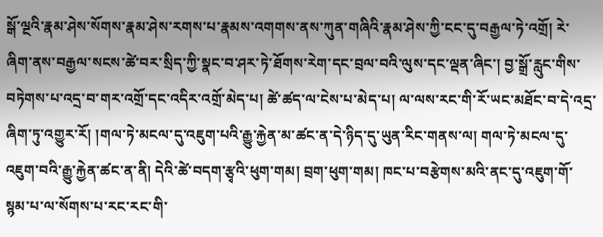སྒོ་ལྔའི་རྣམ་ཤེས་སོགས་རྣམ་ཤེས་རགས་པ་རྣམས་འགགས་ནས་ཀུན་གཞིའི་རྣམ་ཤེས་ཀྱི་ངང་དུ་བརྒྱལ་ཏེ་འགྲོ། རེ་ཞིག་ནས་བརྒྱལ་སངས་ཚེ་བར་སྲིད་ཀྱི་སྣང་བ་ཤར་ཏེ་ཐོགས་རེག་དང་བྲལ་བའི་ལུས་དང་ལྡན་ཞིང་། བྱ་སྒྲོ་རླུང་གིས་བཏེགས་པ་འདྲ་བ་གར་འགྲོ་དང་འདིར་འགྲོ་མེད་པ། ཚེ་ཚད་ལ་ངེས་པ་མེད་པ། ལ་ལས་རང་གི་རོ་ཡང་མཐོང་བ་དེ་འདྲ་ཞིག་ཏུ་འགྱུར་རོ། །གལ་ཏེ་མངལ་དུ་འཇུག་པའི་རྒྱུ་རྐྱེན་མ་ཚང་ན་དེ་ཉིད་དུ་ཡུན་རིང་གནས་ལ། གལ་ཏེ་མངལ་དུ་འཇུག་བའི་རྒྱུ་རྐྱེན་ཚང་ན་ནི། དེའི་ཚེ་བདག་རྩྭའི་ཕུག་གམ། བྲག་ཕུག་གམ། ཁང་པ་བརྩེགས་མའི་ནང་དུ་འཇུག་གོ་སྙམ་པ་ལ་སོགས་པ་རང་རང་གི་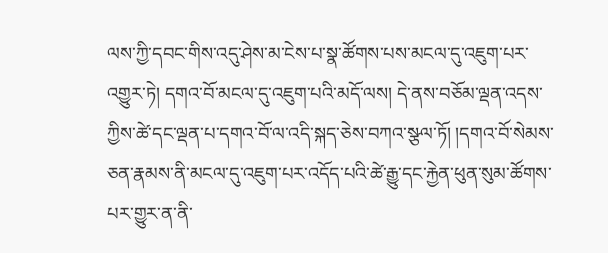ལས་ཀྱི་དབང་གིས་འདུ་ཤེས་མ་ངེས་པ་སྣ་ཚོགས་པས་མངལ་དུ་འཇུག་པར་འགྱུར་ཏེ། དགའ་བོ་མངལ་དུ་འཇུག་པའི་མདོ་ལས། དེ་ནས་བཅོམ་ལྡན་འདས་ཀྱིས་ཚེ་དང་ལྡན་པ་དགའ་བོ་ལ་འདི་སྐད་ཅེས་བཀའ་སྩལ་ཏོ། །དགའ་བོ་སེམས་ཅན་རྣམས་ནི་མངལ་དུ་འཇུག་པར་འདོད་པའི་ཚེ་རྒྱུ་དང་རྐྱེན་ཕུན་སུམ་ཚོགས་པར་གྱུར་ན་ནི་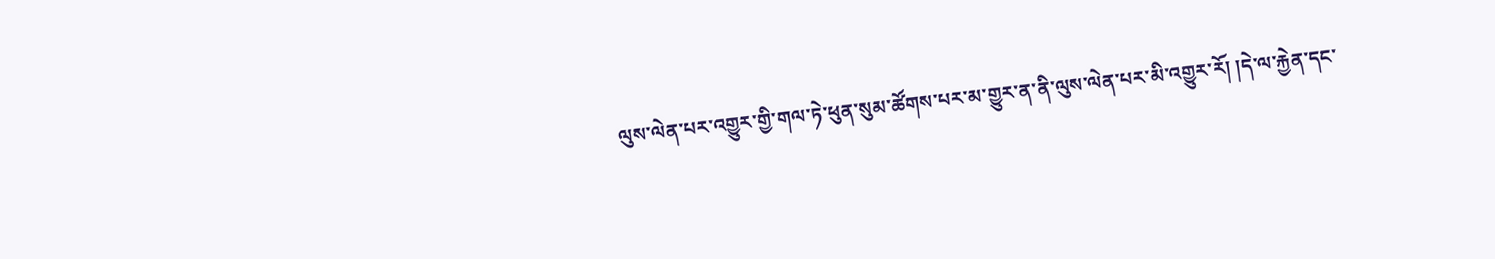ལུས་ལེན་པར་འགྱུར་གྱི་གལ་ཏེ་ཕུན་སུམ་ཚོགས་པར་མ་གྱུར་ན་ནི་ལུས་ལེན་པར་མི་འགྱུར་རོ། །དེ་ལ་རྐྱེན་དང་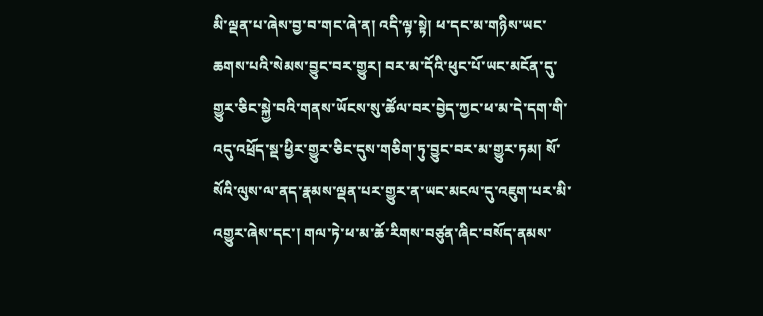མི་ལྡན་པ་ཞེས་བྱ་བ་གང་ཞེ་ན། འདི་ལྟ་སྟེ། ཕ་དང་མ་གཉིས་ཡང་ཆགས་པའི་སེམས་བྱུང་བར་གྱུར། བར་མ་དོའི་ཕུང་པོ་ཡང་མངོན་དུ་གྱུར་ཅིང་སྐྱེ་བའི་གནས་ཡོངས་སུ་ཚོལ་བར་བྱེད་ཀྱང་ཕ་མ་དེ་དག་གི་འདུ་འཕྲོད་སྡ་ཕྱིར་གྱུར་ཅིང་དུས་གཅིག་ཏུ་བྱུང་བར་མ་གྱུར་ཏམ། སོ་སོའི་ལུས་ལ་ནད་རྣམས་ལྡན་པར་གྱུར་ན་ཡང་མངལ་དུ་འཇུག་པར་མི་འགྱུར་ཞེས་དང་། གལ་ཏེ་ཕ་མ་ཆོ་རིགས་བཙུན་ཞིང་བསོད་ནམས་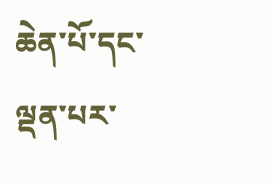ཆེན་པོ་དང་ལྡན་པར་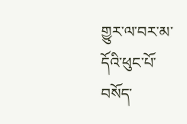གྱུར་ལ་བར་མ་དོའི་ཕུང་པོ་བསོད་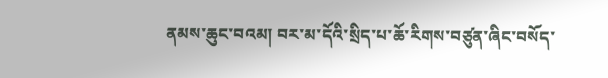ནམས་ཆུང་བའམ། བར་མ་དོའི་སྲིད་པ་ཆོ་རིགས་བཙུན་ཞིང་བསོད་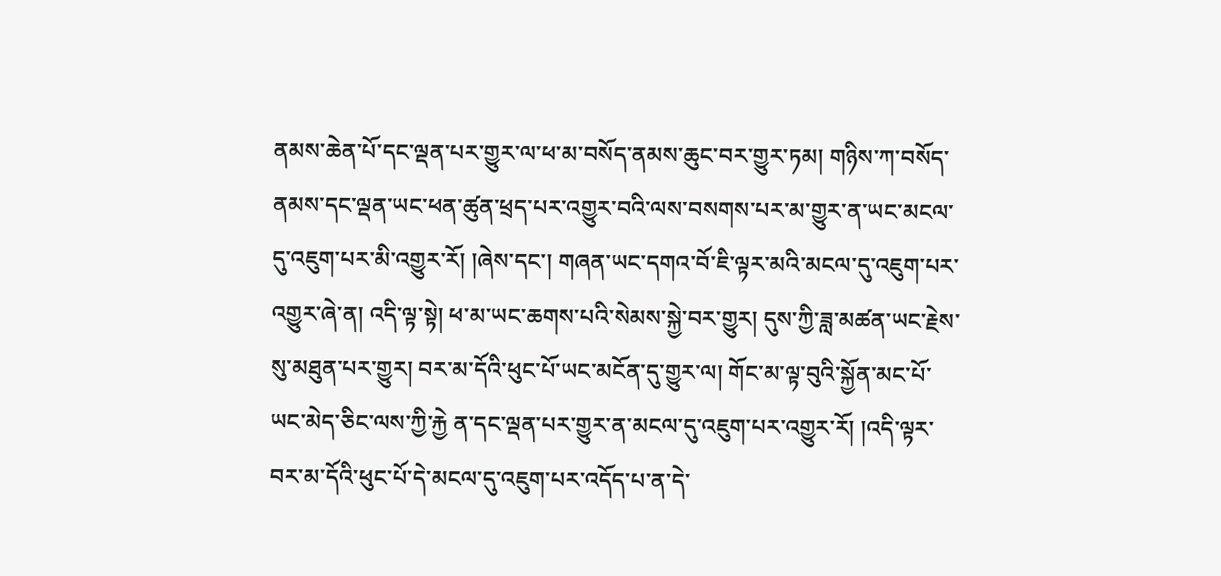ནམས་ཆེན་པོ་དང་ལྡན་པར་གྱུར་ལ་ཕ་མ་བསོད་ནམས་ཆུང་བར་གྱུར་ཏམ། གཉིས་ཀ་བསོད་ནམས་དང་ལྡན་ཡང་ཕན་ཚུན་ཕྲད་པར་འགྱུར་བའི་ལས་བསགས་པར་མ་གྱུར་ན་ཡང་མངལ་དུ་འཇུག་པར་མི་འགྱུར་རོ། །ཞེས་དང་། གཞན་ཡང་དགའ་བོ་ཇི་ལྟར་མའི་མངལ་དུ་འཇུག་པར་འགྱུར་ཞེ་ན། འདི་ལྟ་སྟེ། ཕ་མ་ཡང་ཆགས་པའི་སེམས་སྐྱེ་བར་གྱུར། དུས་ཀྱི་ཟླ་མཚན་ཡང་རྗེས་སུ་མཐུན་པར་གྱུར། བར་མ་དོའི་ཕུང་པོ་ཡང་མངོན་དུ་གྱུར་ལ། གོང་མ་ལྟ་བུའི་སྐྱོན་མང་པོ་ཡང་མེད་ཅིང་ལས་ཀྱི་རྐྱེ ན་དང་ལྡན་པར་གྱུར་ན་མངལ་དུ་འཇུག་པར་འགྱུར་རོ། །འདི་ལྟར་བར་མ་དོའི་ཕུང་པོ་དེ་མངལ་དུ་འཇུག་པར་འདོད་པ་ན་དེ་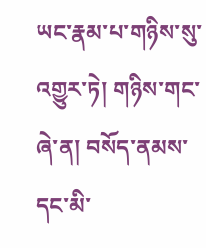ཡང་རྣམ་པ་གཉིས་སུ་འགྱུར་ཏེ། གཉིས་གང་ཞེ་ན། བསོད་ནམས་དང་མི་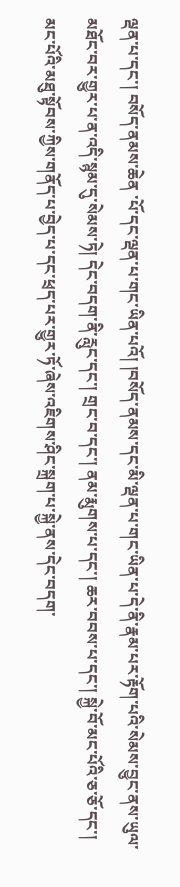ལྡན་པ་དང་། བསོད་ནམས་ཆེན ་པོ་དང་ལྡན་པ་གང་ཡིན་པའོ། །བསོད་ནམས་དང་མི་ལྡན་པ་གང་ཡིན་པ་དེ་ནི་རྣམ་པར་རྟོག་པའི་སེམས་བྱུང་ནས་ཡུལ་མཐོང་བར་གྱུར་པ་ན་འདི་སྙམ་དུ་སེམས་ཏེ། དེང་བདག་ནི་རླུང་དང་། གྲང་བ་དང་། ནམ་རྨུགས་པ་དང་། ཆར་བབས་པ་དང་། སྐྱེ་བོ་མང་པོའི་ཅ་ཅོ་དང་། མང་པོའི་མཐུ་སྟོབས་ཀྱིས་གནོད་པ་བྱེད་པ་དང་ཕྲད་པར་གྱུར་ཏོ་ཞེས་འཇིགས་ཤིང་སྐྲག་པ་སྐྱེ་ནས་དེང་བདག་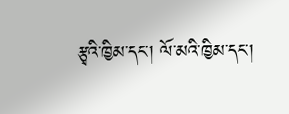རྩྭའི་ཁྱིམ་དང་། ལོ་མའི་ཁྱིམ་དང་།